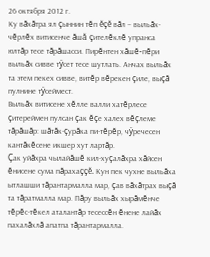26 октября 2012 г.
Ку вăхăтра ял çыннин тĕп ĕçĕ вăл – выльăх-чĕрлĕх витисенче ăшă çителĕклĕ упранса юлтăр тесе тăрăшасси. Пирĕнтен хăшĕ-пĕри выльăх сивве тÿсет тесе шутлать. Анчах выльăх та этем пекех сивве, витĕр вĕрекен çиле, выçă пулнине тÿсеймест.
Выльăх витисене хĕлле валли хатĕрлесе çитереймен пулсан çак ĕçе халех вĕçлеме тăрăшăр: шăтăк-çурăка пи-тĕрĕр, чÿречесен кантăкĕсене икшер хут лартăр.
Çак уйăхра чылайăшĕ кил-хуçалăхра хăйсен ĕнисене сума пăрахаççĕ. Кун пек чухне выльăха ытлашши тăрантармалла мар, çав вăхăтрах выçă та тăратмалла мар. Пăру выльăх хырăмĕнче тĕрĕс-тĕкел аталантăр тесессĕн ĕнене лайăх пахалăхлă апатпа тăрантармалла.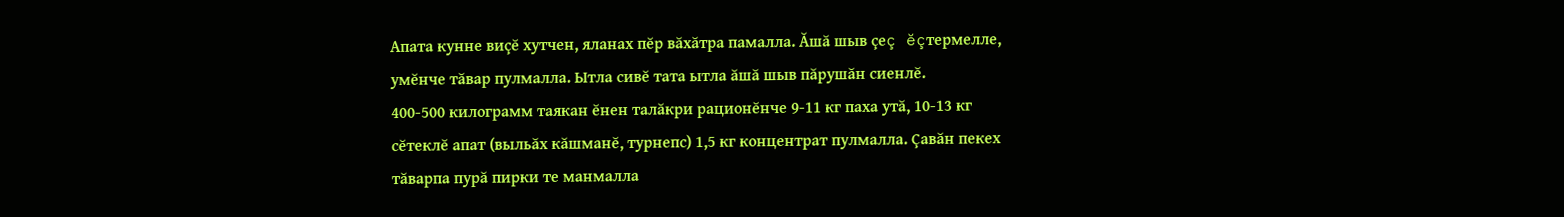Апата кунне виçĕ хутчен, яланах пĕр вăхăтра памалла. Ăшă шыв çеç ĕçтермелле, умĕнче тăвар пулмалла. Ытла сивĕ тата ытла ăшă шыв пăрушăн сиенлĕ.
400-500 килограмм таякан ĕнен талăкри рационĕнче 9-11 кг паха утă, 10-13 кг сĕтеклĕ апат (выльăх кăшманĕ, турнепс) 1,5 кг концентрат пулмалла. Çавăн пекех тăварпа пурă пирки те манмалла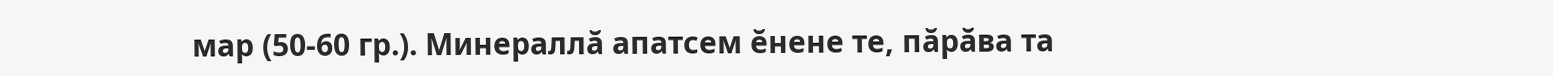мар (50-60 гр.). Минераллă апатсем ĕнене те, пăрăва та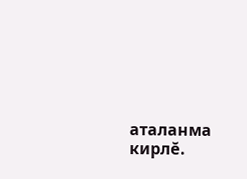аталанма кирлĕ.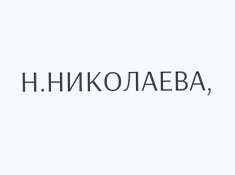Н.НИКОЛАЕВА,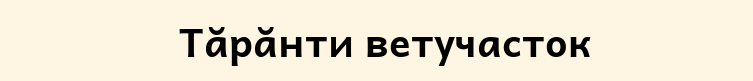Тăрăнти ветучасток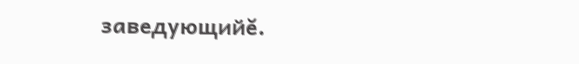заведующийĕ.